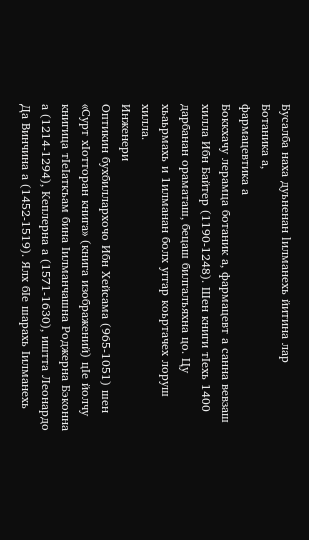Бусалба наха дуьненан lилманехь йитина лар
Ботаника а,
фармацевтика а
Боккхачу лерамца ботаник а, фармацевт а санна вевзаш хилла Ибн Байтер (1190-1248). Шен книги тIехь 1400 дарбанан ораматаш, бецаш билгалъяхна цо. Цу хьаьрмахь и 1илманан болх уггар коьртачех лоруш хилла.
Инженери
Оптикин бухбиллархочо Ибн Хейсама (965-1051) шен «Сурт хIотторан книга» (книга изображений) цIе йолчу книгица тIеIаткъам бина Iилманчашна Роджерна Бэконна а (1214-1294), Кеплерна а (1571-1630), иштта Леонардо Да Винчина а (1452-1519). Ялх бIе шарахь Iилманехь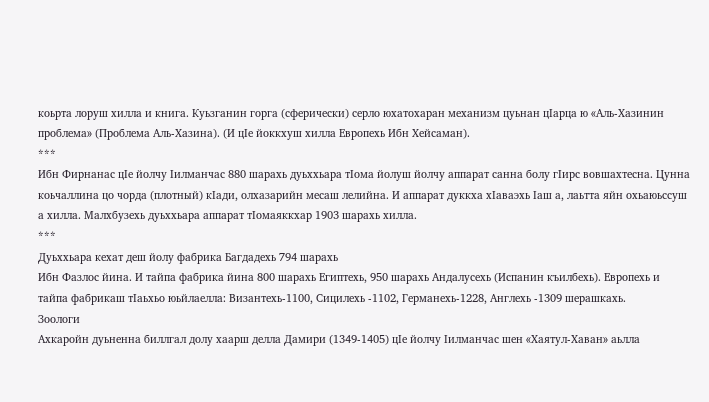коьрта лоруш хилла и книга. Куьзганин горга (сферически) серло юхатохаран механизм цуьнан цIарца ю «Аль-Хазинин проблема» (Проблема Аль-Хазина). (И цIе йоккхуш хилла Европехь Ибн Хейсаман).
***
Ибн Фирнанас цIе йолчу Iилманчас 880 шарахь дуьххьара тIома йолуш йолчу аппарат санна болу гIирс вовшахтесна. Цунна коьчаллина цо чорда (плотный) кIади, олхазарийн месаш лелийна. И аппарат дуккха хIаваэхь Iаш а, лаьтта яйн охьаюьссуш а хилла. Малхбузехь дуьххьара аппарат тIомаяккхар 1903 шарахь хилла.
***
Дуьххьара кехат деш йолу фабрика Багдадехь 794 шарахь
Ибн Фазлос йина. И тайпа фабрика йина 800 шарахь Египтехь, 950 шарахь Андалусехь (Испанин къилбехь). Европехь и тайпа фабрикаш тIаьхьо юьйлаелла: Византехь-1100, Сицилехь -1102, Германехь-1228, Англехь -1309 шерашкахь.
Зоологи
Ахкаройн дуьненна биллгал долу хаарш делла Дамири (1349-1405) цIе йолчу Iилманчас шен «Хаятул-Хаван» аьлла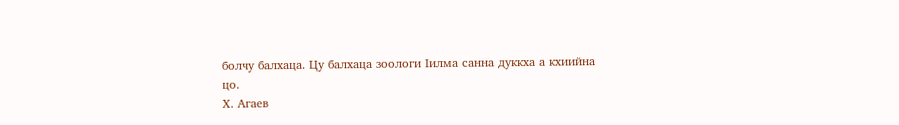болчу балхаца. Цу балхаца зоологи Iилма санна дуккха а кхиийна цо.
Х. Агаев